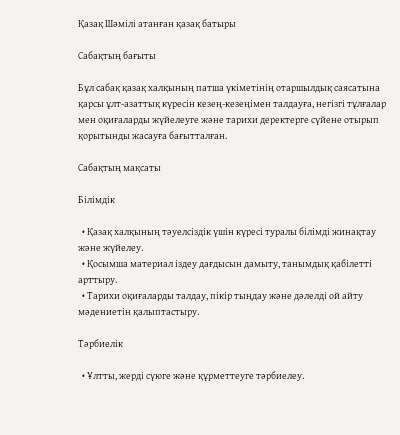Қазақ Шәмілі атанған қазақ батыры

Сабақтың бағыты

Бұл сабақ қазақ халқының патша үкіметінің отаршылдық саясатына қарсы ұлт-азаттық күресін кезең-кезеңімен талдауға, негізгі тұлғалар мен оқиғаларды жүйелеуге және тарихи деректерге сүйене отырып қорытынды жасауға бағытталған.

Сабақтың мақсаты

Білімдік

  • Қазақ халқының тәуелсіздік үшін күресі туралы білімді жинақтау және жүйелеу.
  • Қосымша материал іздеу дағдысын дамыту, танымдық қабілетті арттыру.
  • Тарихи оқиғаларды талдау, пікір тыңдау және дәлелді ой айту мәдениетін қалыптастыру.

Тәрбиелік

  • Ұлтты, жерді сүюге және құрметтеуге тәрбиелеу.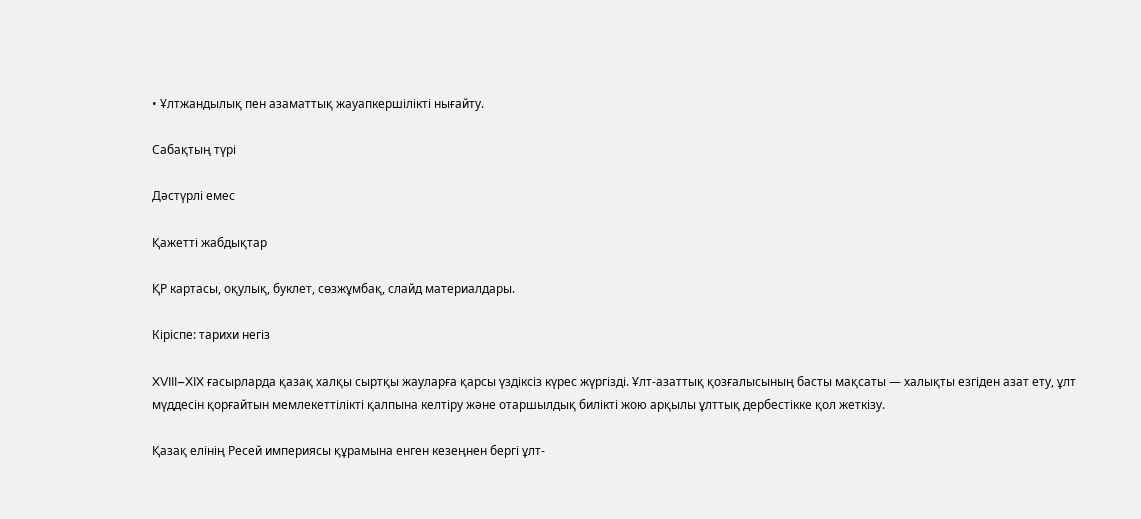• Ұлтжандылық пен азаматтық жауапкершілікті нығайту.

Сабақтың түрі

Дәстүрлі емес

Қажетті жабдықтар

ҚР картасы, оқулық, буклет, сөзжұмбақ, слайд материалдары.

Кіріспе: тарихи негіз

XVIII–XIX ғасырларда қазақ халқы сыртқы жауларға қарсы үздіксіз күрес жүргізді. Ұлт-азаттық қозғалысының басты мақсаты — халықты езгіден азат ету, ұлт мүддесін қорғайтын мемлекеттілікті қалпына келтіру және отаршылдық билікті жою арқылы ұлттық дербестікке қол жеткізу.

Қазақ елінің Ресей империясы құрамына енген кезеңнен бергі ұлт-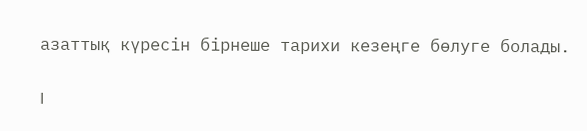азаттық күресін бірнеше тарихи кезеңге бөлуге болады.

I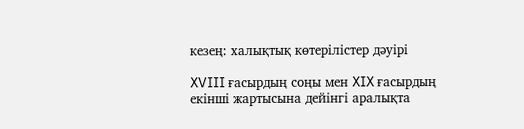кезең: халықтық көтерілістер дәуірі

XVIII ғасырдың соңы мен XIX ғасырдың екінші жартысына дейінгі аралықта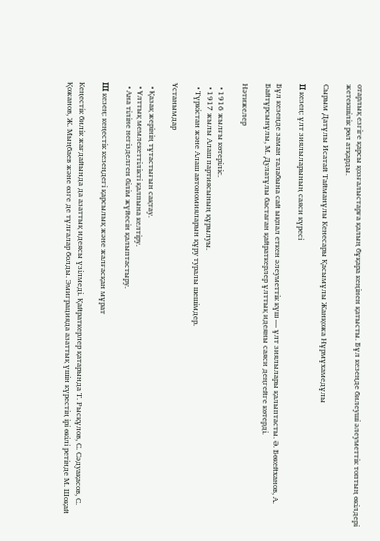отарлық езгіге қарсы қозғалыстарға қалың бұқара кеңінен қатысты. Бұл кезеңде билеуші әлеуметтік топтың өкілдері жетекшілік рөл атқарды.

Сырым Датұлы Исатай Тайманұлы Кенесары Қасымұлы Жанқожа Нұрмұхамедұлы

II кезең: ұлт зиялыларының саяси күресі

Бұл кезеңде заман талабына сай ықпал еткен әлеуметтік күш — ұлт зиялылары қалыптасты. Ә. Бөкейханов, А. Байтұрсынұлы, М. Дулатұлы бастаған қайраткерлер ұлттық идеяны саяси деңгейге көтерді.

Нәтижелер

  • 1916 жылғы көтеріліс.
  • 1917 жылы Алаш партиясының құрылуы.
  • Түркістан және Алаш автономияларын құру туралы шешімдер.

Ұстанымдар

  • Қазақ жерінің тұтастығын сақтау.
  • Ұлттық мемлекеттілікті қалпына келтіру.
  • Ана тіліне негізделген білім жүйесін қалыптастыру.

III кезең: кеңестік кезеңдегі қарсылық және жалғасқан мұрат

Кеңестік билік жағдайында да азаттық идеясы үзілмеді. Қайраткерлер қатарында Т. Рысқұлов, С. Сәдуақасов, С. Қожанов, Ж. Мыңбаев және өзге де тұлғалар болды. Эмиграцияда азаттық үшін күрестің ірі өкілі ретінде М. Шоқай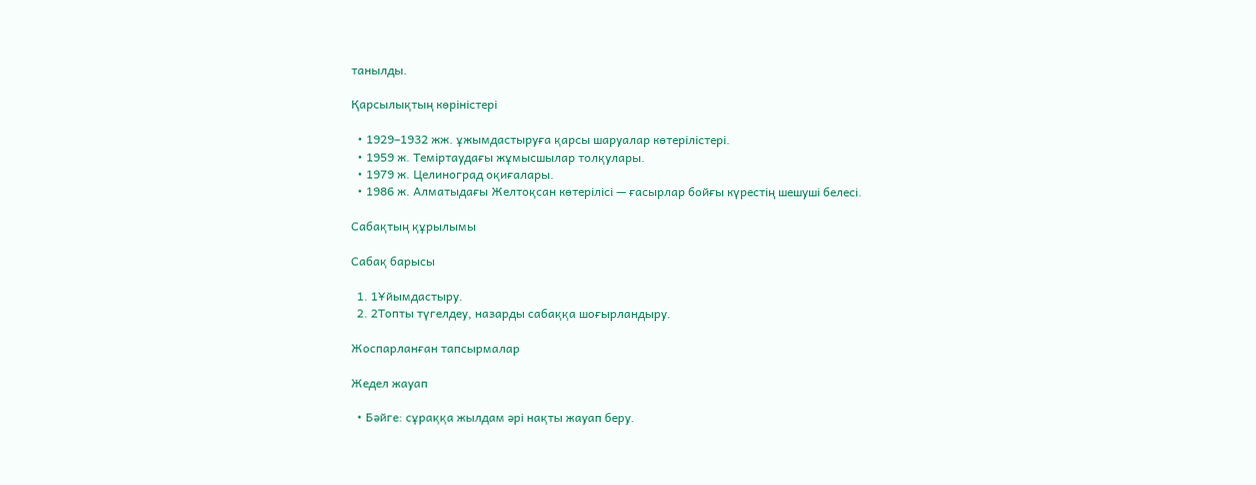танылды.

Қарсылықтың көріністері

  • 1929–1932 жж. ұжымдастыруға қарсы шаруалар көтерілістері.
  • 1959 ж. Теміртаудағы жұмысшылар толқулары.
  • 1979 ж. Целиноград оқиғалары.
  • 1986 ж. Алматыдағы Желтоқсан көтерілісі — ғасырлар бойғы күрестің шешуші белесі.

Сабақтың құрылымы

Сабақ барысы

  1. 1Ұйымдастыру.
  2. 2Топты түгелдеу, назарды сабаққа шоғырландыру.

Жоспарланған тапсырмалар

Жедел жауап

  • Бәйге: сұраққа жылдам әрі нақты жауап беру.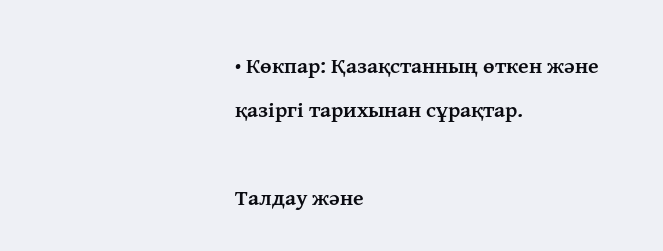• Көкпар: Қазақстанның өткен және қазіргі тарихынан сұрақтар.

Талдау және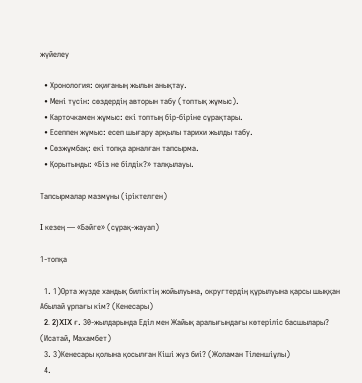жүйелеу

  • Хронология: оқиғаның жылын анықтау.
  • Мені түсін: сөздердің авторын табу (топтық жұмыс).
  • Карточкамен жұмыс: екі топтың бір-біріне сұрақтары.
  • Есеппен жұмыс: есеп шығару арқылы тарихи жылды табу.
  • Сөзжұмбақ: екі топқа арналған тапсырма.
  • Қорытынды: «Біз не білдік?» талқылауы.

Тапсырмалар мазмұны (іріктелген)

I кезең — «Бәйге» (сұрақ-жауап)

1-топқа

  1. 1)Орта жүзде хандық биліктің жойылуына, округтердің құрылуына қарсы шыққан Абылай ұрпағы кім? (Кенесары)
  2. 2)XIX ғ. 30-жылдарында Еділ мен Жайық аралығындағы көтеріліс басшылары? (Исатай, Махамбет)
  3. 3)Кенесары қолына қосылған Кіші жүз биі? (Жоламан Тіленшіұлы)
  4.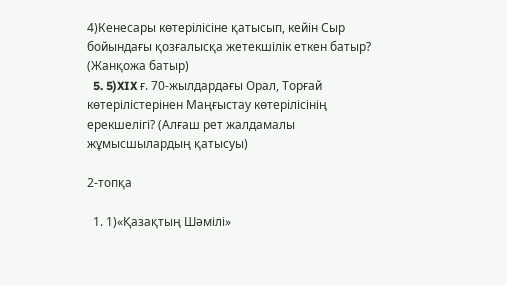4)Кенесары көтерілісіне қатысып, кейін Сыр бойындағы қозғалысқа жетекшілік еткен батыр? (Жанқожа батыр)
  5. 5)XIX ғ. 70-жылдардағы Орал, Торғай көтерілістерінен Маңғыстау көтерілісінің ерекшелігі? (Алғаш рет жалдамалы жұмысшылардың қатысуы)

2-топқа

  1. 1)«Қазақтың Шәмілі»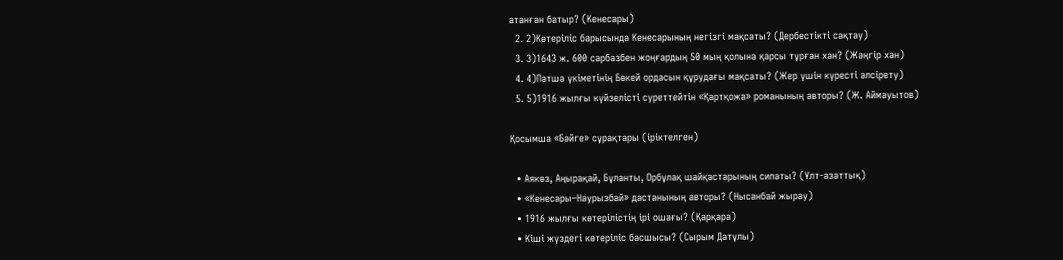атанған батыр? (Кенесары)
  2. 2)Көтеріліс барысында Кенесарының негізгі мақсаты? (Дербестікті сақтау)
  3. 3)1643 ж. 600 сарбазбен жоңғардың 50 мың қолына қарсы тұрған хан? (Жәңгір хан)
  4. 4)Патша үкіметінің Бөкей ордасын құрудағы мақсаты? (Жер үшін күресті әлсірету)
  5. 5)1916 жылғы күйзелісті суреттейтін «Қартқожа» романының авторы? (Ж. Аймауытов)

Қосымша «Бәйге» сұрақтары (іріктелген)

  • Аякөз, Аңырақай, Бұланты, Орбұлақ шайқастарының сипаты? (Ұлт-азаттық)
  • «Кенесары–Наурызбай» дастанының авторы? (Нысанбай жырау)
  • 1916 жылғы көтерілістің ірі ошағы? (Қарқара)
  • Кіші жүздегі көтеріліс басшысы? (Сырым Датұлы)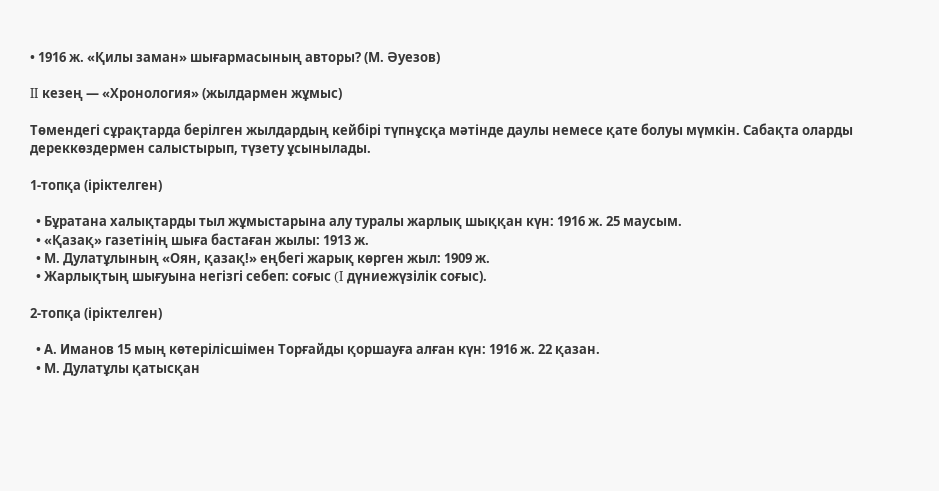• 1916 ж. «Қилы заман» шығармасының авторы? (М. Әуезов)

II кезең — «Хронология» (жылдармен жұмыс)

Төмендегі сұрақтарда берілген жылдардың кейбірі түпнұсқа мәтінде даулы немесе қате болуы мүмкін. Сабақта оларды дереккөздермен салыстырып, түзету ұсынылады.

1-топқа (іріктелген)

  • Бұратана халықтарды тыл жұмыстарына алу туралы жарлық шыққан күн: 1916 ж. 25 маусым.
  • «Қазақ» газетінің шыға бастаған жылы: 1913 ж.
  • М. Дулатұлының «Оян, қазақ!» еңбегі жарық көрген жыл: 1909 ж.
  • Жарлықтың шығуына негізгі себеп: соғыс (I дүниежүзілік соғыс).

2-топқа (іріктелген)

  • А. Иманов 15 мың көтерілісшімен Торғайды қоршауға алған күн: 1916 ж. 22 қазан.
  • М. Дулатұлы қатысқан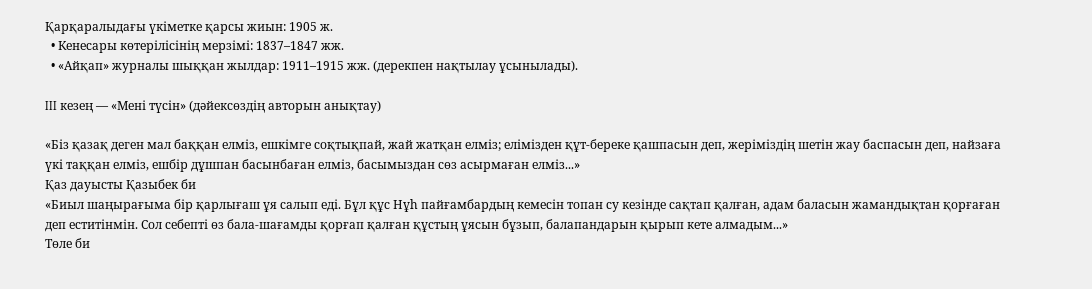Қарқаралыдағы үкіметке қарсы жиын: 1905 ж.
  • Кенесары көтерілісінің мерзімі: 1837–1847 жж.
  • «Айқап» журналы шыққан жылдар: 1911–1915 жж. (дерекпен нақтылау ұсынылады).

III кезең — «Мені түсін» (дәйексөздің авторын анықтау)

«Біз қазақ деген мал баққан елміз, ешкімге соқтықпай, жай жатқан елміз; елімізден құт-береке қашпасын деп, жеріміздің шетін жау баспасын деп, найзаға үкі таққан елміз, ешбір дұшпан басынбаған елміз, басымыздан сөз асырмаған елміз...»
Қаз дауысты Қазыбек би
«Биыл шаңырағыма бір қарлығаш ұя салып еді. Бұл құс Нұһ пайғамбардың кемесін топан су кезінде сақтап қалған, адам баласын жамандықтан қорғаған деп еститінмін. Сол себепті өз бала-шағамды қорғап қалған құстың ұясын бұзып, балапандарын қырып кете алмадым...»
Төле би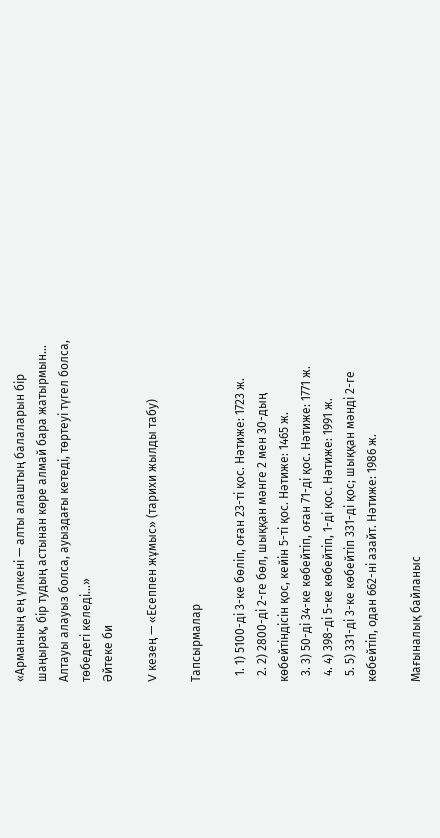«Арманның ең үлкені — алты алаштың балаларын бір шаңырақ, бір тудың астынан көре алмай бара жатырмын... Алтауы алауыз болса, ауыздағы кетеді, төртеуі түгел болса, төбедегі келеді...»
Әйтеке би

V кезең — «Есеппен жұмыс» (тарихи жылды табу)

Тапсырмалар

  1. 1) 5100-ді 3-ке бөліп, оған 23-ті қос. Нәтиже: 1723 ж.
  2. 2) 2800-ді 2-ге бөл, шыққан мәнге 2 мен 30-дың көбейтіндісін қос, кейін 5-ті қос. Нәтиже: 1465 ж.
  3. 3) 50-ді 34-ке көбейтіп, оған 71-ді қос. Нәтиже: 1771 ж.
  4. 4) 398-ді 5-ке көбейтіп, 1-ді қос. Нәтиже: 1991 ж.
  5. 5) 331-ді 3-ке көбейтіп 331-ді қос; шыққан мәнді 2-ге көбейтіп, одан 662-ні азайт. Нәтиже: 1986 ж.

Мағыналық байланыс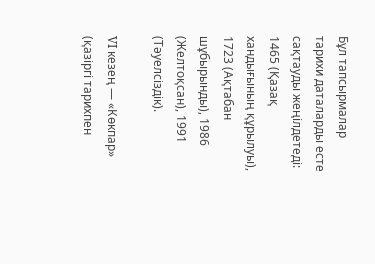Бұл тапсырмалар тарихи даталарды есте сақтауды жеңілдетеді: 1465 (Қазақ хандығының құрылуы), 1723 (Ақтабан шұбырынды), 1986 (Желтоқсан), 1991 (Тәуелсіздік).

VI кезең — «Көкпар» (қазіргі тарихпен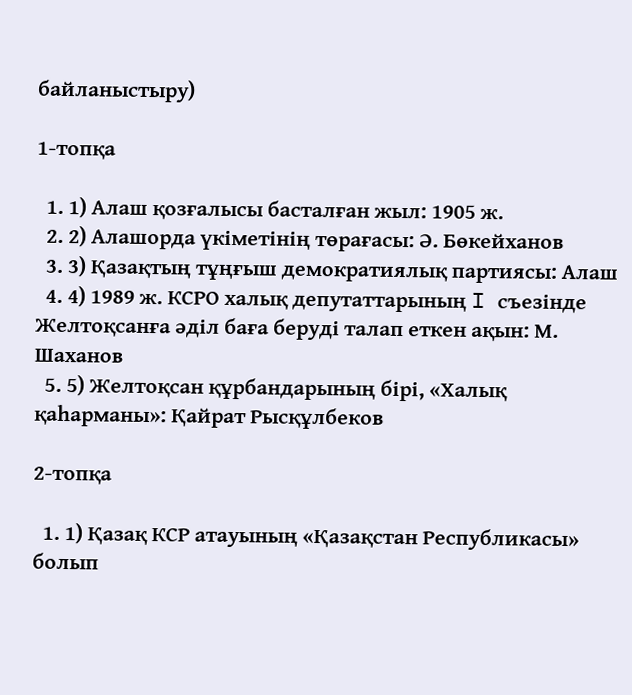байланыстыру)

1-топқа

  1. 1) Алаш қозғалысы басталған жыл: 1905 ж.
  2. 2) Алашорда үкіметінің төрағасы: Ә. Бөкейханов
  3. 3) Қазақтың тұңғыш демократиялық партиясы: Алаш
  4. 4) 1989 ж. КСРО халық депутаттарының I съезінде Желтоқсанға әділ баға беруді талап еткен ақын: М. Шаханов
  5. 5) Желтоқсан құрбандарының бірі, «Халық қаһарманы»: Қайрат Рысқұлбеков

2-топқа

  1. 1) Қазақ КСР атауының «Қазақстан Республикасы» болып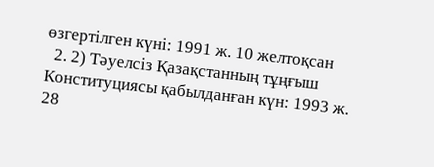өзгертілген күні: 1991 ж. 10 желтоқсан
  2. 2) Тәуелсіз Қазақстанның тұңғыш Конституциясы қабылданған күн: 1993 ж. 28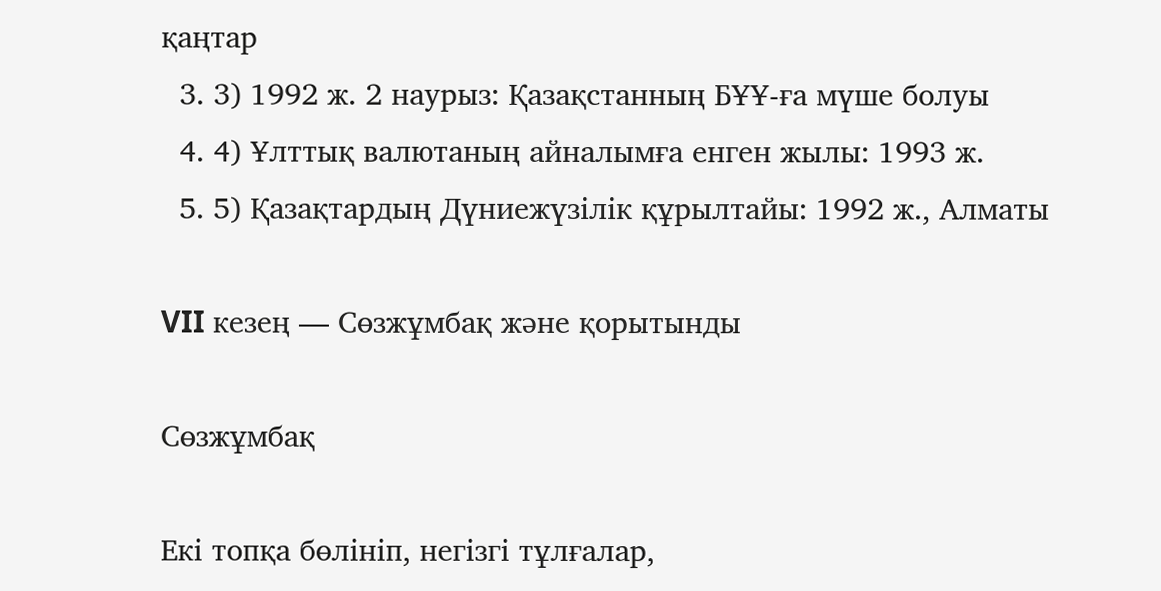қаңтар
  3. 3) 1992 ж. 2 наурыз: Қазақстанның БҰҰ-ға мүше болуы
  4. 4) Ұлттық валютаның айналымға енген жылы: 1993 ж.
  5. 5) Қазақтардың Дүниежүзілік құрылтайы: 1992 ж., Алматы

VII кезең — Сөзжұмбақ және қорытынды

Сөзжұмбақ

Екі топқа бөлініп, негізгі тұлғалар,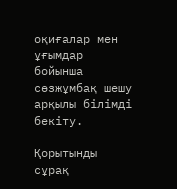оқиғалар мен ұғымдар бойынша сөзжұмбақ шешу арқылы білімді бекіту.

Қорытынды сұрақ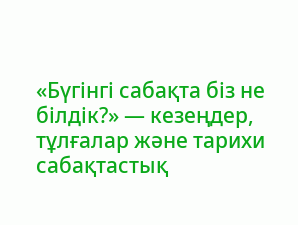«Бүгінгі сабақта біз не білдік?» — кезеңдер, тұлғалар және тарихи сабақтастық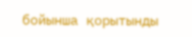бойынша қорытынды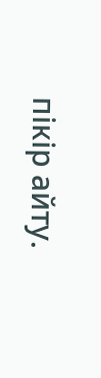пікір айту.